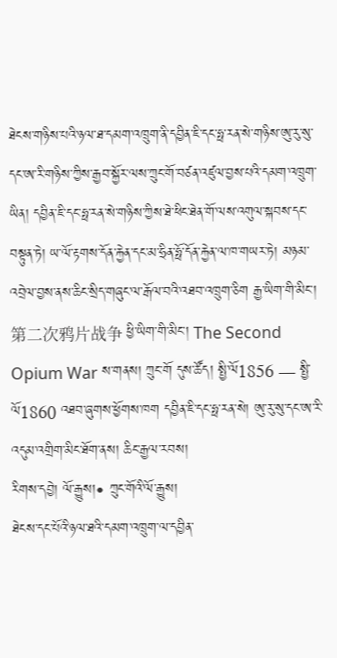ཐེངས་གཉིས་པའི་ཉལ་ཐ་དམག་འཁྲུག་ནི་དབྱིན་ཇི་དང་ཧྥ་རན་སེ་གཉིས་ཨུ་རུ་སུ་དང་ཨ་རི་གཉིས་ཀྱིས་རྒྱབ་སྐྱོར་ལས་ཀྲུང་གོ་བཙན་འཛུལ་བྱས་པའི་དམག་འཁྲུག་ཡིན། དབྱིན་ཇི་དང་ཧྥ་རན་སེ་གཉིས་ཀྱིས་ཐེ་ཕིང་ཐེན་གོ་ལས་འགུལ་སྐབས་དང་བསྟུན་ཏེ། ཡ་ལོ་རྟགས་དོན་རྐྱེན་དང་མ་ཧྲིན་ཧྥོ་དོན་རྐྱེན་ལ་ཁ་གཡར་ཏེ། མཉམ་འབྲེལ་བྱས་ནས་ཆིང་སྲིད་གཞུང་ལ་རྒོལ་བའི་འཐབ་འཁྲུག་ཅིག རྒྱ་ཡིག་གི་མིང་། 第二次鸦片战争 ཕྱི་ཡིག་གི་མིང་། The Second Opium War ས་གནས། ཀྲུང་གོ དུས་ཚོད། སྤྱི་ལོ1856 — སྤྱི་ལོ1860 འཐབ་ཞུགས་ཕྱོགས་ཁག དབྱིན་ཇི་དང་ཧྥ་རན་སེ། ཨུ་རུ་སུ་དང་ཨ་རི་འདུམ་འགྲིག་མིང་ཐོག་ནས། ཆིང་རྒྱལ་རབས།
རིགས་དབྱེ། ལོ་རྒྱུས།• ཀྲུང་གོའི་ལོ་རྒྱུས།
ཐེངས་དང་པོའི་ཉལ་ཐའི་དམག་འཁྲུག་ལ་དབྱིན་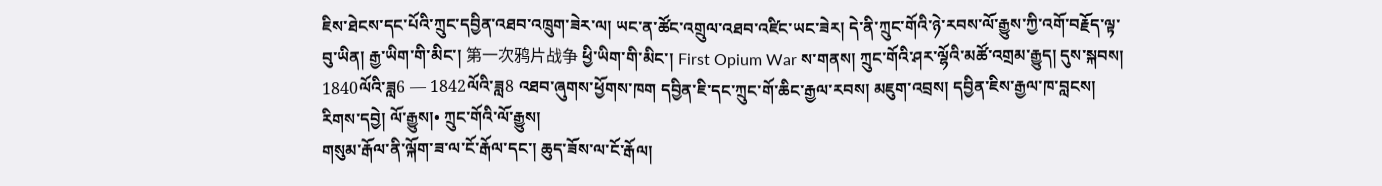ཇིས་ཐེངས་དང་པོའི་ཀྲུང་དབྱིན་འཐབ་འཁྲུག་ཟེར་ལ། ཡང་ན་ཚོང་འགྲུལ་འཐབ་འཛིང་ཡང་ཟེར། དེ་ནི་ཀྲུང་གོའི་ཉེ་རབས་ལོ་རྒྱུས་ཀྱི་འགོ་བརྗོད་ལྟ་བུ་ཡིན། རྒྱ་ཡིག་གི་མིང་། 第一次鸦片战争 ཕྱི་ཡིག་གི་མིང་། First Opium War ས་གནས། ཀྲུང་གོའི་ཤར་ལྷོའི་མཚོ་འགྲམ་རྒྱུད། དུས་སྐབས། 1840ལོའི་ཟླ6 — 1842ལོའི་ཟླ8 འཐབ་ཞུགས་ཕྱོགས་ཁག དབྱིན་ཇི་དང་ཀྲུང་གོ་ཆིང་རྒྱལ་རབས། མཇུག་འབྲས། དབྱིན་ཇིས་རྒྱལ་ཁ་བླངས།
རིགས་དབྱེ། ལོ་རྒྱུས།• ཀྲུང་གོའི་ལོ་རྒྱུས།
གསུམ་རྒོལ་ནི་ལྐོག་ཟ་ལ་ངོ་རྒོལ་དང་། ཆུད་ཟོས་ལ་ངོ་རྒོལ།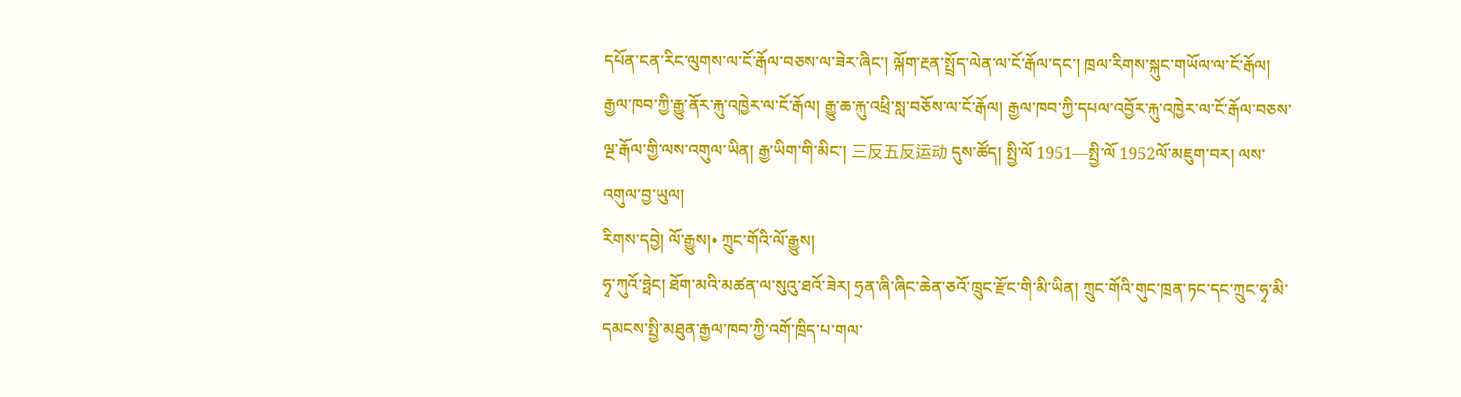དཔོན་ངན་རིང་ལུགས་ལ་ངོ་རྒོལ་བཅས་ལ་ཟེར་ཞིང་། ལྐོག་རྔན་སྤྲོད་ལེན་ལ་ངོ་རྒོལ་དང་། ཁྲལ་རིགས་སྐུང་གཡོལ་ལ་ངོ་རྒོལ། རྒྱལ་ཁབ་ཀྱི་རྒྱུ་ནོར་རྐུ་འཁྱེར་ལ་ངོ་རྒོལ། རྒྱུ་ཆ་རྐུ་འཕྲི་སླ་བཅོས་ལ་ངོ་རྒོལ། རྒྱལ་ཁབ་ཀྱི་དཔལ་འབྱོར་རྐུ་འཁྱེར་ལ་ངོ་རྒོལ་བཅས་ལྔ་རྒོལ་གྱི་ལས་འགུལ་ཡིན། རྒྱ་ཡིག་གི་མིང་། 三反五反运动 དུས་ཚོད། སྤྱི་ལོ 1951—སྤྱི་ལོ 1952ལོ་མཇུག་བར། ལས་འགུལ་བྱ་ཡུལ།
རིགས་དབྱེ། ལོ་རྒྱུས།• ཀྲུང་གོའི་ལོ་རྒྱུས།
ཧྭ་ཀུའོ་ཧྥེང། ཐོག་མའི་མཚན་ལ་སུའུ་ཐའོ་ཟེར། ཧྲན་ཞི་ཞིང་ཆེན་ཅའོ་ཁྲུང་རྫོང་གི་མི་ཡིན། ཀྲུང་གོའི་གུང་ཁྲན་ཏང་དང་ཀྲུང་ཧྭ་མི་དམངས་སྤྱི་མཐུན་རྒྱལ་ཁབ་ཀྱི་འགོ་ཁྲིད་པ་གལ་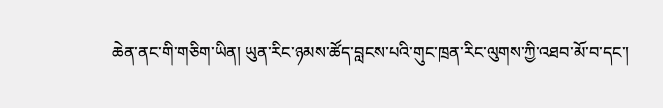ཆེན་ནང་གི་གཅིག་ཡིན། ཡུན་རིང་ཉམས་ཚོད་བླངས་པའི་གུང་ཁྲན་རིང་ལུགས་ཀྱི་འཐབ་མོ་བ་དང་།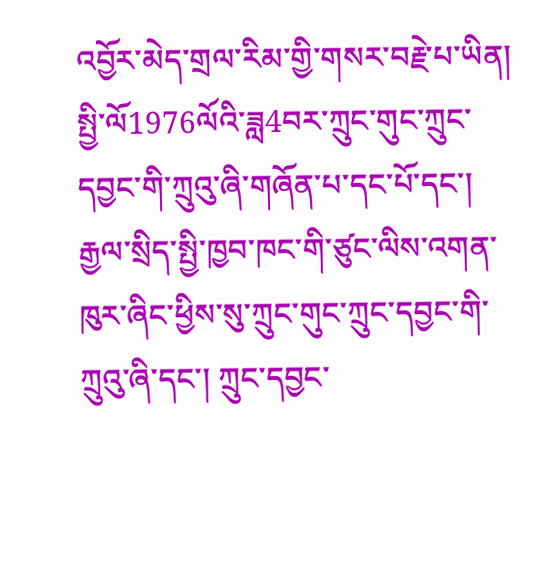འབྱོར་མེད་གྲལ་རིམ་གྱི་གསར་བརྗེ་པ་ཡིན། སྤྱི་ལོ1976ལོའི་ཟླ4བར་ཀྲུང་གུང་ཀྲུང་དབྱང་གི་ཀྲུའུ་ཞི་གཞོན་པ་དང་པོ་དང་། རྒྱལ་སྲིད་སྤྱི་ཁྱབ་ཁང་གི་ཙུང་ལིས་འགན་ཁུར་ཞིང་ཕྱིས་སུ་ཀྲུང་གུང་ཀྲུང་དབྱང་གི་ཀྲུའུ་ཞི་དང་། ཀྲུང་དབྱང་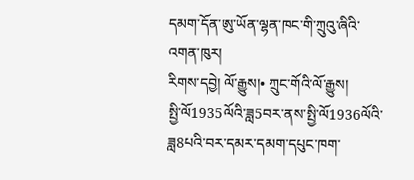དམག་དོན་ཨུ་ཡོན་ལྷན་ཁང་གི་ཀྲུའུ་ཞིའི་འགན་ཁུར།
རིགས་དབྱེ། ལོ་རྒྱུས།• ཀྲུང་གོའི་ལོ་རྒྱུས།
སྤྱི་ལོ1935ལོའི་ཟླ5བར་ནས་སྤྱི་ལོ1936ལོའི་ཟླ8པའི་བར་དམར་དམག་དཔུང་ཁག་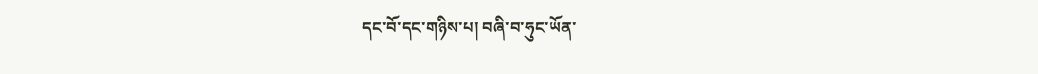དང་བོ་དང་གཉིས་པ། བཞི་བ་ཧུང་ཡོན་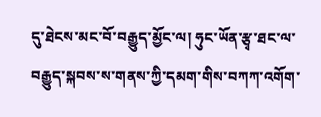དུ་ཐེངས་མང་བོ་བརྒྱུད་མྱོང་ལ། ཧུང་ཡོན་རྩྭ་ཐང་ལ་བརྒྱུད་སྐབས་ས་གནས་ཀྱི་དམག་གིས་བཀཀ་འགོག་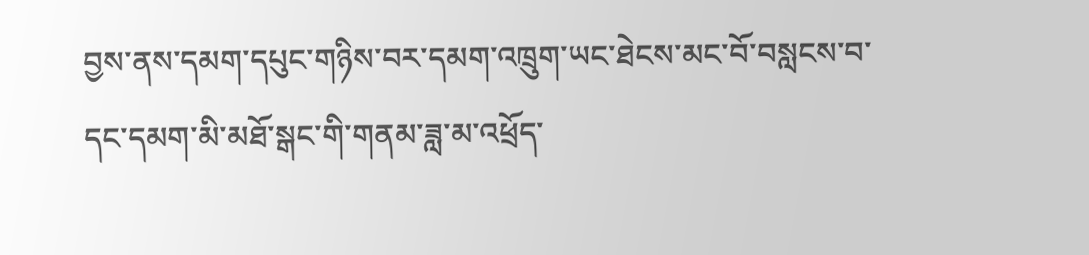བྱས་ནས་དམག་དཔུང་གཉིས་བར་དམག་འཁྲུག་ཡང་ཐེངས་མང་བོ་བསླངས་བ་དང་དམག་མི་མཐོ་སྒང་གི་གནམ་ཟླ་མ་འཕྲོད་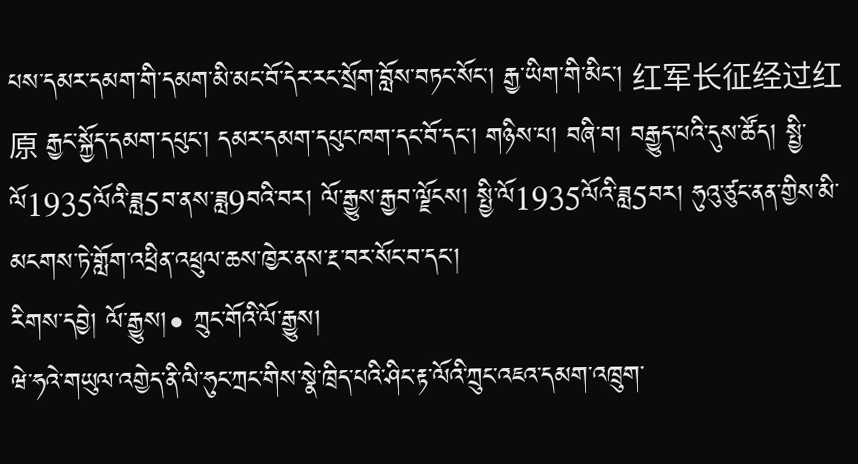པས་དམར་དམག་གི་དམག་མི་མང་བོ་དེར་རང་སྲོག་བློས་བཏང་སོང་། རྒྱ་ཡིག་གི་མིང་། 红军长征经过红原 རྒྱང་སྐྱོད་དམག་དཔུང་། དམར་དམག་དཔུང་ཁག་དང་བོ་དང་། གཉིས་པ། བཞི་བ། བརྒྱུད་པའི་དུས་ཚོད། སྤྱི་ལོ1935ལོའི་ཟླ5བ་ནས་ཟླ9བའི་བར། ལོ་རྒྱུས་རྒྱབ་ལྗོངས། སྤྱི་ལོ1935ལོའི་ཟླ5བར། ཧུའུ་ཙུང་ནན་གྱིས་མི་མངགས་ཏེ་གློག་འཕྲིན་འཕྲུལ་ཆས་ཁྱེར་ནས་རྔ་བར་སོང་བ་དང་།
རིགས་དབྱེ། ལོ་རྒྱུས།• ཀྲུང་གོའི་ལོ་རྒྱུས།
ཝེ་ཧའེ་གཡུལ་འགྱེད་ནི་ལི་ཧུང་ཀྲང་གིས་སྣེ་ཁྲིད་པའི་ཤིང་རྟ་ལོའི་ཀྲུང་འཇའ་དམག་འཁྲུག་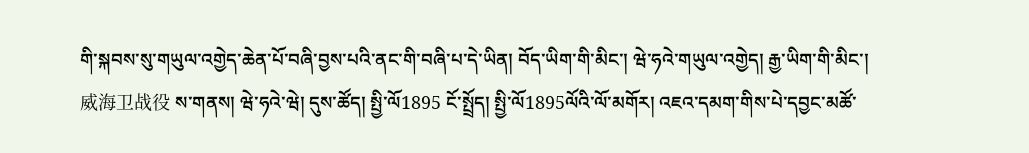གི་སྐབས་སུ་གཡུལ་འགྱེད་ཆེན་པོ་བཞི་བྱས་པའི་ནང་གི་བཞི་པ་དེ་ཡིན། བོད་ཡིག་གི་མིང་། ཝེ་ཧའེ་གཡུལ་འགྱེད། རྒྱ་ཡིག་གི་མིང་། 威海卫战役 ས་གནས། ཝེ་ཧའེ་ཝེ། དུས་ཚོད། སྤྱི་ལོ1895 ངོ་སྤྲོད། སྤྱི་ལོ1895ལོའི་ལོ་མགོར། འཇའ་དམག་གིས་པེ་དབྱང་མཚོ་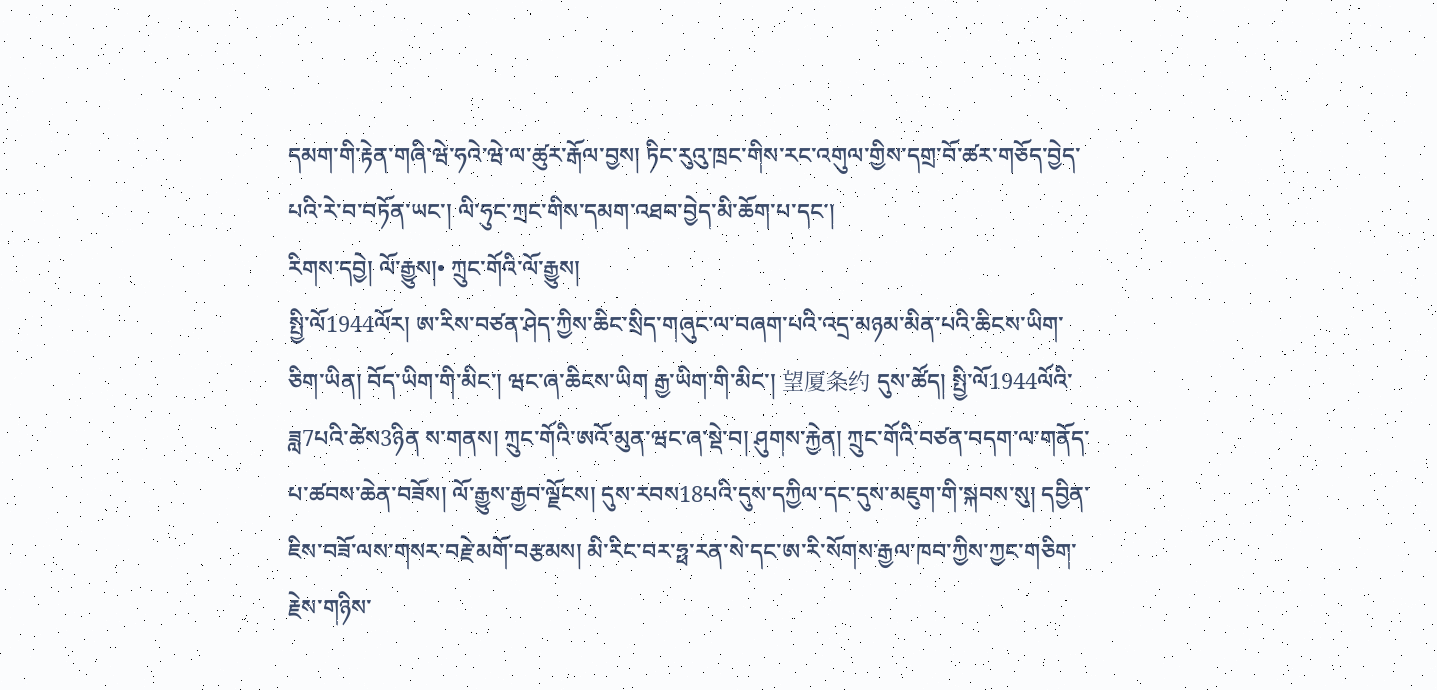དམག་གི་རྟེན་གཞི་ཝེ་ཧའེ་ཝེ་ལ་ཚུར་རྒོལ་བྱས། ཏིང་རུའུ་ཁྲང་གིས་རང་འགུལ་གྱིས་དགྲ་བོ་ཚར་གཅོད་བྱེད་པའི་རེ་བ་བཏོན་ཡང་། ལི་ཧུང་ཀྲང་གིས་དམག་འཐབ་བྱེད་མི་ཆོག་པ་དང་།
རིགས་དབྱེ། ལོ་རྒྱུས།• ཀྲུང་གོའི་ལོ་རྒྱུས།
སྤྱི་ལོ1944ལོར། ཨ་རིས་བཙན་ཤེད་ཀྱིས་ཆིང་སྲིད་གཞུང་ལ་བཞག་པའི་འདྲ་མཉམ་མིན་པའི་ཆིངས་ཡིག་ཅིག་ཡིན། བོད་ཡིག་གི་མིང་། ཝང་ཞ་ཆིངས་ཡིག རྒྱ་ཡིག་གི་མིང་། 望厦条约 དུས་ཚོད། སྤྱི་ལོ1944ལོའི་ཟླ7པའི་ཚེས3ཉིན ས་གནས། ཀྲུང་གོའི་ཨའོ་མུན་ཝང་ཞ་སྡེ་བ། ཤུགས་རྐྱེན། ཀྲུང་གོའི་བཙན་བདག་ལ་གནོད་པ་ཚབས་ཆེན་བཟོས། ལོ་རྒྱུས་རྒྱབ་ལྗོངས། དུས་རབས18པའི་དུས་དཀྱིལ་དང་དུས་མཇུག་གི་སྐབས་སུ། དབྱིན་ཇིས་བཟོ་ལས་གསར་བརྗེ་མགོ་བརྩམས། མི་རིང་བར་ཧྥ་རན་སེ་དང་ཨ་རི་སོགས་རྒྱལ་ཁབ་ཀྱིས་ཀྱང་གཅིག་རྗེས་གཉིས་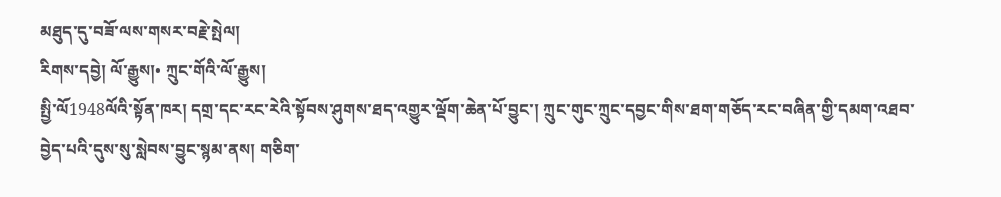མཐུད་དུ་བཟོ་ལས་གསར་བརྗེ་སྤེལ།
རིགས་དབྱེ། ལོ་རྒྱུས།• ཀྲུང་གོའི་ལོ་རྒྱུས།
སྤྱི་ལོ1948ལོའི་སྟོན་ཁར། དགྲ་དང་རང་རེའི་སྟོབས་ཤུགས་ཐད་འགྱུར་ལྡོག་ཆེན་པོ་བྱུང་། ཀྲུང་གུང་ཀྲུང་དབྱང་གིས་ཐག་གཅོད་རང་བཞིན་གྱི་དམག་འཐབ་བྱེད་པའི་དུས་སུ་སླེབས་བྱུང་སྙམ་ནས། གཅིག་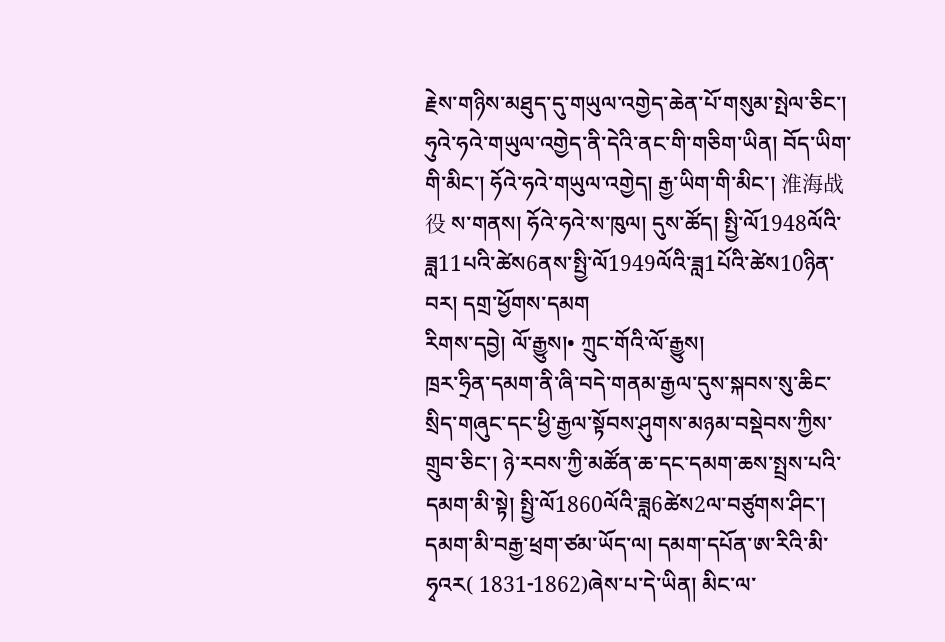རྗེས་གཉིས་མཐུད་དུ་གཡུལ་འགྱེད་ཆེན་པོ་གསུམ་སྤེལ་ཅིང་། ཧུའེ་ཧའེ་གཡུལ་འགྱེད་ནི་དེའི་ནང་གི་གཅིག་ཡིན། བོད་ཡིག་གི་མིང་། ཧོའེ་ཧའེ་གཡུལ་འགྱེད། རྒྱ་ཡིག་གི་མིང་། 淮海战役 ས་གནས། ཧོའེ་ཧའེ་ས་ཁུལ། དུས་ཚོད། སྤྱི་ལོ1948ལོའི་ཟླ11པའི་ཚེས6ནས་སྤྱི་ལོ1949ལོའི་ཟླ1པོའི་ཚེས10ཉིན་བར། དགྲ་ཕྱོགས་དམག
རིགས་དབྱེ། ལོ་རྒྱུས།• ཀྲུང་གོའི་ལོ་རྒྱུས།
ཁྲར་ཧྲིན་དམག་ནི་ཞི་བདེ་གནམ་རྒྱལ་དུས་སྐབས་སུ་ཆིང་སྲིད་གཞུང་དང་ཕྱི་རྒྱལ་སྟོབས་ཤུགས་མཉམ་བསྡེབས་ཀྱིས་གྲུབ་ཅིང་། ཉེ་རབས་ཀྱི་མཚོན་ཆ་དང་དམག་ཆས་སྤྲས་པའི་དམག་མི་སྟེ། སྤྱི་ལོ1860ལོའི་ཟླ6ཚེས2ལ་བཙུགས་ཤིང་། དམག་མི་བརྒྱ་ཕྲག་ཙམ་ཡོད་ལ། དམག་དཔོན་ཨ་རིའི་མི་ཧྭའར( 1831-1862)ཞེས་པ་དེ་ཡིན། མིང་ལ་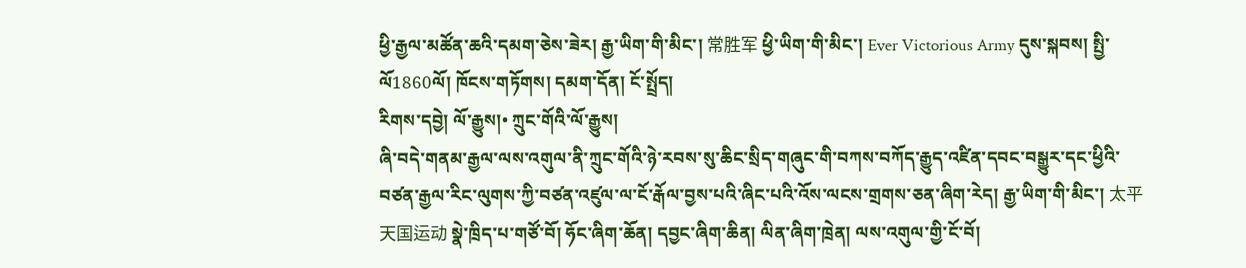ཕྱི་རྒྱལ་མཚོན་ཆའི་དམག་ཅེས་ཟེར། རྒྱ་ཡིག་གི་མིང་། 常胜军 ཕྱི་ཡིག་གི་མིང་། Ever Victorious Army དུས་སྐབས། སྤྱི་ལོ1860ལོ། ཁོངས་གཏོགས། དམག་དོན། ངོ་སྤྲོད།
རིགས་དབྱེ། ལོ་རྒྱུས།• ཀྲུང་གོའི་ལོ་རྒྱུས།
ཞི་བདེ་གནམ་རྒྱལ་ལས་འགུལ་ནི་ཀྲུང་གོའི་ཉེ་རབས་སུ་ཆིང་སྲིད་གཞུང་གི་བཀས་བཀོད་རྒྱུད་འཛིན་དབང་བསྒྱུར་དང་ཕྱིའི་བཙན་རྒྱལ་རིང་ལུགས་ཀྱི་བཙན་འཛུལ་ལ་ངོ་རྒོལ་བྱས་པའི་ཞིང་པའི་འོས་ལངས་གྲགས་ཅན་ཞིག་རེད། རྒྱ་ཡིག་གི་མིང་། 太平天国运动 སྣེ་ཁྲིད་པ་གཙོ་བོ། ཧོང་ཞིག་ཆོན། དབྱང་ཞིག་ཆིན། ལིན་ཞིག་ཁྲེན། ལས་འགུལ་གྱི་ངོ་བོ།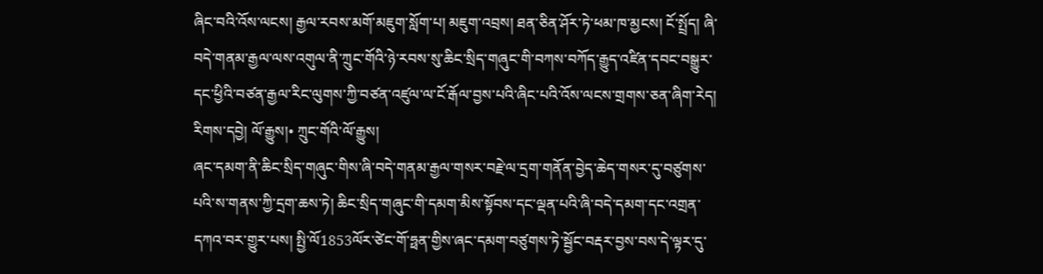ཞིང་བའི་འོས་ལངས། རྒྱལ་རབས་མགོ་མཇུག་སློག་པ། མཇུག་འབྲས། ཐན་ཅིན་ཤོར་ཏེ་ཕམ་ཁ་མྱངས། ངོ་སྤྲོད། ཞི་བདེ་གནམ་རྒྱལ་ལས་འགུལ་ནི་ཀྲུང་གོའི་ཉེ་རབས་སུ་ཆིང་སྲིད་གཞུང་གི་བཀས་བཀོད་རྒྱུད་འཛིན་དབང་བསྒྱུར་དང་ཕྱིའི་བཙན་རྒྱལ་རིང་ལུགས་ཀྱི་བཙན་འཛུལ་ལ་ངོ་རྒོལ་བྱས་པའི་ཞིང་པའི་འོས་ལངས་གྲགས་ཅན་ཞིག་རེད།
རིགས་དབྱེ། ལོ་རྒྱུས།• ཀྲུང་གོའི་ལོ་རྒྱུས།
ཞང་དམག་ནི་ཆིང་སྲིད་གཞུང་གིས་ཞི་བདེ་གནམ་རྒྱལ་གསར་བརྗེ་ལ་དྲག་གནོན་བྱེད་ཆེད་གསར་དུ་བཙུགས་པའི་ས་གནས་ཀྱི་དྲག་ཆས་ཏེ། ཆིང་སྲིད་གཞུང་གི་དམག་མིས་སྟོབས་དང་ལྡན་པའི་ཞི་བདེ་དམག་དང་འགྲན་དཀའ་བར་གྱུར་པས། སྤྱི་ལོ1853ལོར་ཙེང་གོ་ཧྥན་གྱིས་ཞང་དམག་བཙུགས་ཏེ་སྦྱོང་བརྡར་བྱས་བས་དེ་ལྟར་དུ་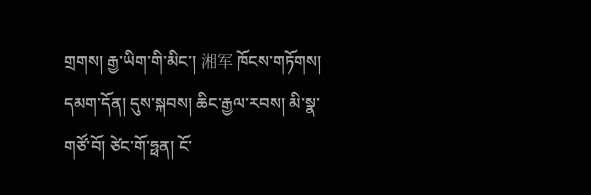གྲགས། རྒྱ་ཡིག་གི་མིང་། 湘军 ཁོངས་གཏོགས། དམག་དོན། དུས་སྐབས། ཆིང་རྒྱལ་རབས། མི་སྣ་གཙོ་བོ། ཙེང་གོ་ཧྥན། ངོ་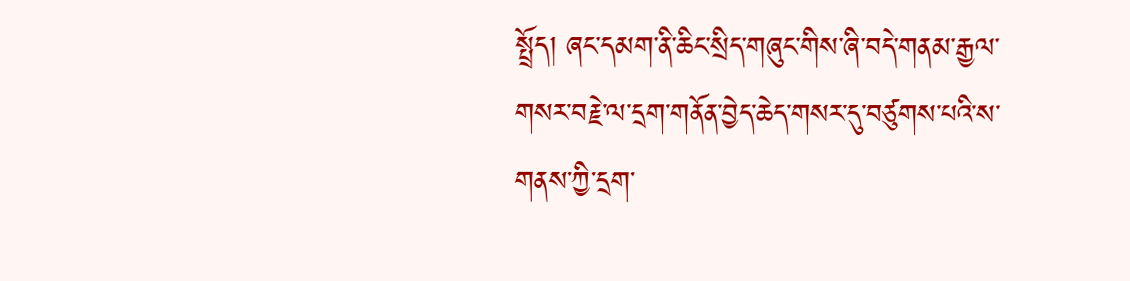སྤྲོད། ཞང་དམག་ནི་ཆིང་སྲིད་གཞུང་གིས་ཞི་བདེ་གནམ་རྒྱལ་གསར་བརྗེ་ལ་དྲག་གནོན་བྱེད་ཆེད་གསར་དུ་བཙུགས་པའི་ས་གནས་ཀྱི་དྲག་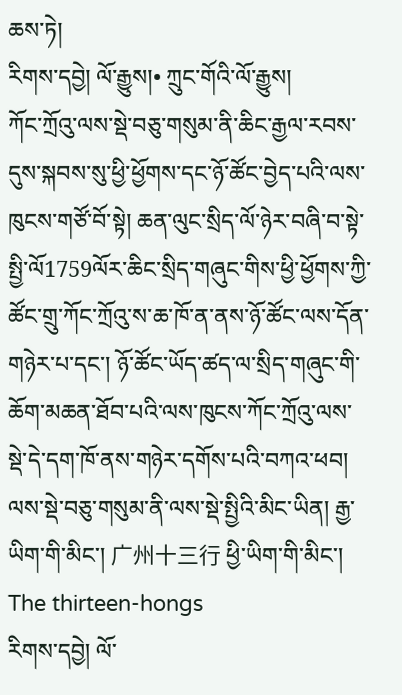ཆས་ཏེ།
རིགས་དབྱེ། ལོ་རྒྱུས།• ཀྲུང་གོའི་ལོ་རྒྱུས།
ཀོང་ཀྲོའུ་ལས་སྡེ་བཅུ་གསུམ་ནི་ཆིང་རྒྱལ་རབས་དུས་སྐབས་སུ་ཕྱི་ཕྱོགས་དང་ཉོ་ཚོང་བྱེད་པའི་ལས་ཁུངས་གཙོ་བོ་སྟེ། ཆན་ལུང་སྲིད་ལོ་ཉེར་བཞི་བ་སྟེ་སྤྱི་ལོ1759ལོར་ཆིང་སྲིད་གཞུང་གིས་ཕྱི་ཕྱོགས་ཀྱི་ཚོང་གྲུ་ཀོང་ཀྲོའུ་ས་ཆ་ཁོ་ན་ནས་ཉོ་ཚོང་ལས་དོན་གཉེར་པ་དང་། ཉོ་ཚོང་ཡོད་ཚད་ལ་སྲིད་གཞུང་གི་ཆོག་མཆན་ཐོབ་པའི་ལས་ཁུངས་ཀོང་ཀྲོའུ་ལས་སྡེ་དེ་དག་ཁོ་ནས་གཉེར་དགོས་པའི་བཀའ་ཕབ། ལས་སྡེ་བཅུ་གསུམ་ནི་ལས་སྡེ་སྤྱིའི་མིང་ཡིན། རྒྱ་ཡིག་གི་མིང་། 广州十三行 ཕྱི་ཡིག་གི་མིང་། The thirteen-hongs
རིགས་དབྱེ། ལོ་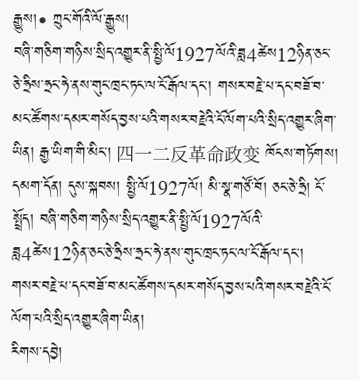རྒྱུས།• ཀྲུང་གོའི་ལོ་རྒྱུས།
བཞི་གཅིག་གཉིས་སྲིད་འགྱུར་ནི་སྤྱི་ལོ1927ལོའི་ཟླ4ཚེས12ཉིན་ཅང་ཅེ་ཧྲིས་ཧྲང་ཧེ་ནས་གུང་ཁྲང་ཏང་ལ་ངོ་རྒོལ་དང་། གསར་བརྗེ་པ་དང་བཟོ་བ་མང་ཚོགས་དམར་གསོད་བྱས་པའི་གསར་བརྗེའི་ངོ་ལོག་པའི་སྲིད་འགྱུར་ཞིག་ཡིན། རྒྱ་ཡིག་གི་མིང་། 四一二反革命政变 ཁོངས་གཏོགས། དམག་དོན། དུས་སྐབས། སྤྱི་ལོ1927ལོ། མི་སྣ་གཙོ་བོ། ཅང་ཅེ་ཧྲི། ངོ་སྤྲོད། བཞི་གཅིག་གཉིས་སྲིད་འགྱུར་ནི་སྤྱི་ལོ1927ལོའི་ཟླ4ཚེས12ཉིན་ཅང་ཅེ་ཧྲིས་ཧྲང་ཧེ་ནས་གུང་ཁྲང་ཏང་ལ་ངོ་རྒོལ་དང་། གསར་བརྗེ་པ་དང་བཟོ་བ་མང་ཚོགས་དམར་གསོད་བྱས་པའི་གསར་བརྗེའི་ངོ་ལོག་པའི་སྲིད་འགྱུར་ཞིག་ཡིན།
རིགས་དབྱེ།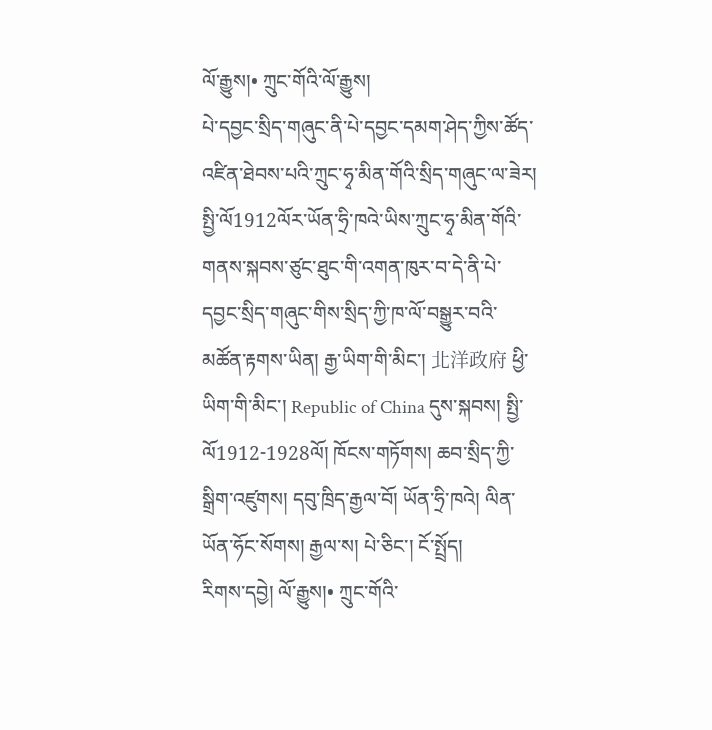ལོ་རྒྱུས།• ཀྲུང་གོའི་ལོ་རྒྱུས།
པེ་དབྱང་སྲིད་གཞུང་ནི་པེ་དབྱང་དམག་ཤེད་ཀྱིས་ཚོད་འཛིན་ཐེབས་པའི་ཀྲུང་ཧྭ་མིན་གོའི་སྲིད་གཞུང་ལ་ཟེར། སྤྱི་ལོ1912ལོར་ཡོན་ཧྲི་ཁའེ་ཡིས་ཀྲུང་ཧྭ་མིན་གོའི་གནས་སྐབས་ཙུང་ཐུང་གི་འགན་ཁུར་བ་དེ་ནི་པེ་དབྱང་སྲིད་གཞུང་གིས་སྲིད་ཀྱི་ཁ་ལོ་བསྒྱུར་བའི་མཚོན་རྟགས་ཡིན། རྒྱ་ཡིག་གི་མིང་། 北洋政府 ཕྱི་ཡིག་གི་མིང་། Republic of China དུས་སྐབས། སྤྱི་ལོ1912-1928ལོ། ཁོངས་གཏོགས། ཆབ་སྲིད་ཀྱི་སྒྲིག་འཛུགས། དབུ་ཁྲིད་རྒྱལ་བོ། ཡོན་ཧྲི་ཁའེ། ལིན་ཡོན་ཧོང་སོགས། རྒྱལ་ས། པེ་ཅིང་། ངོ་སྤྲོད།
རིགས་དབྱེ། ལོ་རྒྱུས།• ཀྲུང་གོའི་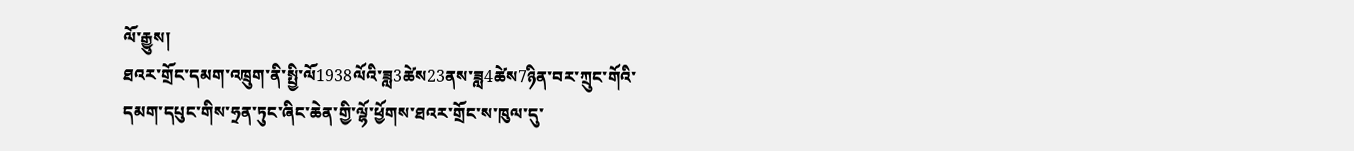ལོ་རྒྱུས།
ཐའར་གྲོང་དམག་འཁྲུག་ནི་སྤྱི་ལོ1938ལོའི་ཟླ3ཚེས23ནས་ཟླ4ཚེས7ཉིན་བར་ཀྲུང་གོའི་དམག་དཔུང་གིས་ཧྲན་ཏུང་ཞིང་ཆེན་གྱི་ལྷོ་ཕྱོགས་ཐའར་གྲོང་ས་ཁུལ་དུ་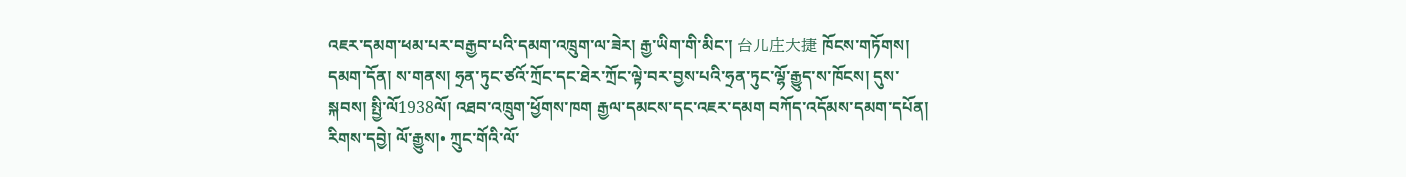འཇར་དམག་ཕམ་པར་བརྒྱབ་པའི་དམག་འཁྲུག་ལ་ཟེར། རྒྱ་ཡིག་གི་མིང་། 台儿庄大捷 ཁོངས་གཏོགས། དམག་དོན། ས་གནས། ཧྲན་ཏུང་ཙའོ་ཀྲོང་དང་ཐེར་ཀྲོང་ལྟེ་བར་བྱས་པའི་ཧྲན་ཏུང་ལྷོ་རྒྱུད་ས་ཁོངས། དུས་སྐབས། སྤྱི་ལོ1938ལོ། འཐབ་འཁྲུག་ཕྱོགས་ཁག རྒྱལ་དམངས་དང་འཇར་དམག བཀོད་འདོམས་དམག་དཔོན།
རིགས་དབྱེ། ལོ་རྒྱུས།• ཀྲུང་གོའི་ལོ་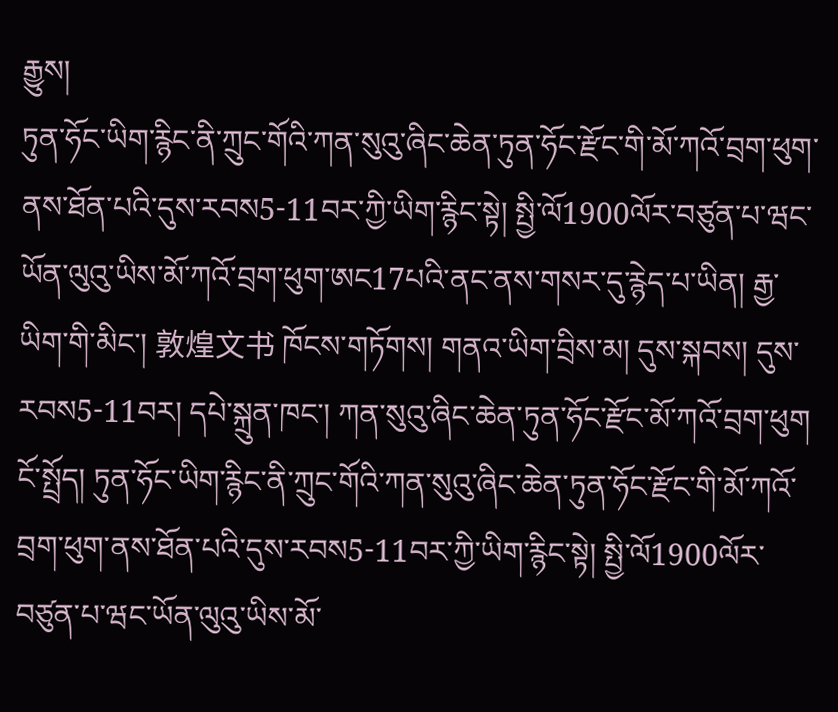རྒྱུས།
ཏུན་ཧོང་ཡིག་རྙིང་ནི་ཀྲུང་གོའི་ཀན་སུའུ་ཞིང་ཆེན་ཏུན་ཧོང་རྫོང་གི་མོ་ཀའོ་བྲག་ཕུག་ནས་ཐོན་པའི་དུས་རབས5-11བར་ཀྱི་ཡིག་རྙིང་སྟེ། སྤྱི་ལོ1900ལོར་བཙུན་པ་ཝང་ཡོན་ལུའུ་ཡིས་མོ་ཀའོ་བྲག་ཕུག་ཨང17པའི་ནང་ནས་གསར་དུ་རྙེད་པ་ཡིན། རྒྱ་ཡིག་གི་མིང་། 敦煌文书 ཁོངས་གཏོགས། གནའ་ཡིག་བྲིས་མ། དུས་སྐབས། དུས་རབས5-11བར། དཔེ་སྐྲུན་ཁང་། ཀན་སུའུ་ཞིང་ཆེན་ཏུན་ཧོང་རྫོང་མོ་ཀའོ་བྲག་ཕུག ངོ་སྤྲོད། ཏུན་ཧོང་ཡིག་རྙིང་ནི་ཀྲུང་གོའི་ཀན་སུའུ་ཞིང་ཆེན་ཏུན་ཧོང་རྫོང་གི་མོ་ཀའོ་བྲག་ཕུག་ནས་ཐོན་པའི་དུས་རབས5-11བར་ཀྱི་ཡིག་རྙིང་སྟེ། སྤྱི་ལོ1900ལོར་བཙུན་པ་ཝང་ཡོན་ལུའུ་ཡིས་མོ་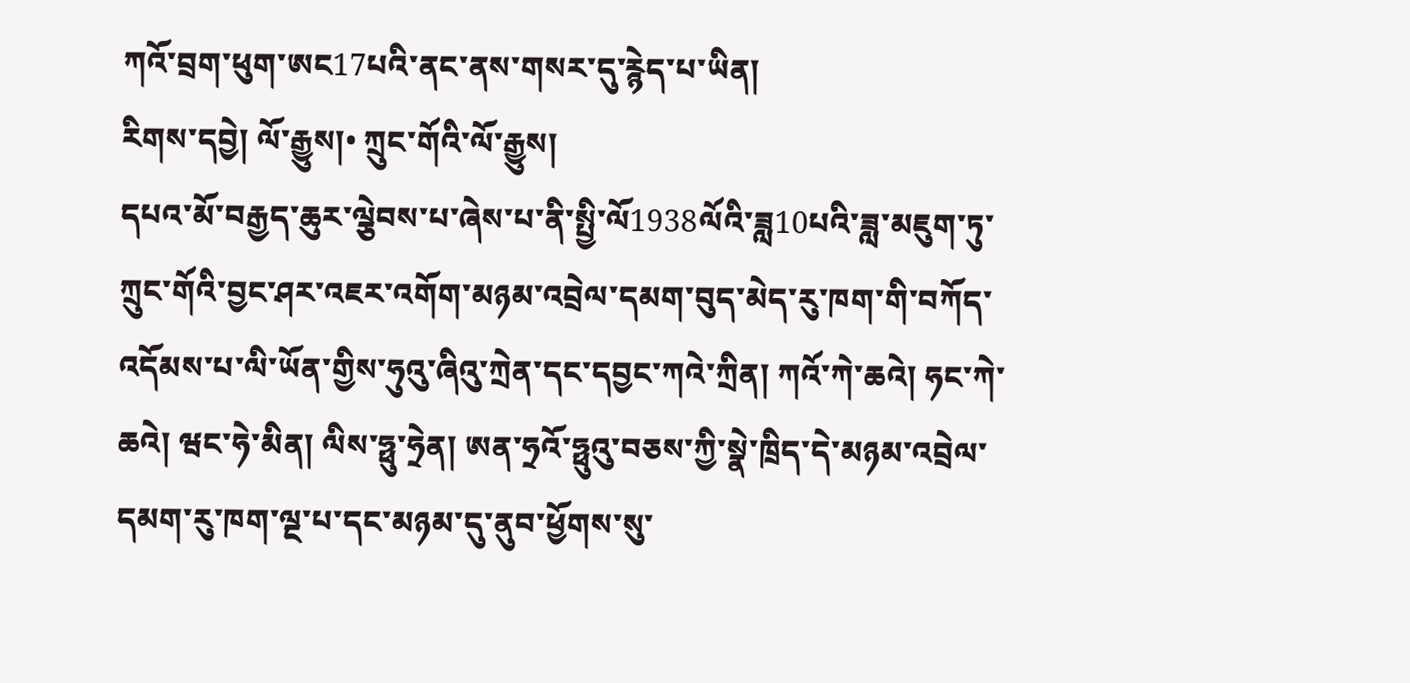ཀའོ་བྲག་ཕུག་ཨང17པའི་ནང་ནས་གསར་དུ་རྙེད་པ་ཡིན།
རིགས་དབྱེ། ལོ་རྒྱུས།• ཀྲུང་གོའི་ལོ་རྒྱུས།
དཔའ་མོ་བརྒྱད་ཆུར་ལྕེབས་པ་ཞེས་པ་ནི་སྤྱི་ལོ1938ལོའི་ཟླ10པའི་ཟླ་མཇུག་ཏུ་ཀྲུང་གོའི་བྱང་ཤར་འཇར་འགོག་མཉམ་འབྲེལ་དམག་བུད་མེད་རུ་ཁག་གི་བཀོད་འདོམས་པ་ལི་ཡོན་གྱིས་ཧུའུ་ཞིའུ་ཀྲེན་དང་དབྱང་ཀའེ་ཀྲིན། ཀའོ་ཀེ་ཆའེ། ཧང་ཀེ་ཆའེ། ཝང་ཧེ་མིན། ལིས་ཧྥུ་ཧྲེན། ཨན་ཧྲའོ་ཧྥུའུ་བཅས་ཀྱི་སྣེ་ཁྲིད་དེ་མཉམ་འབྲེལ་དམག་རུ་ཁག་ལྔ་པ་དང་མཉམ་དུ་ནུབ་ཕྱོགས་སུ་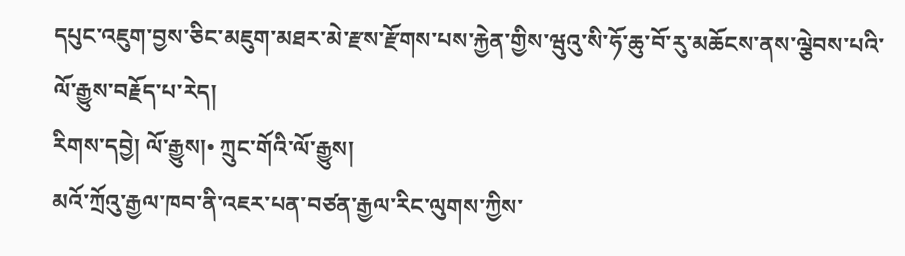དཔུང་འཇུག་བྱས་ཅིང་མཇུག་མཐར་མེ་རྫས་རྫོགས་པས་རྐྱེན་གྱིས་ཝུའུ་སི་ཧོ་ཆུ་བོ་རུ་མཆོངས་ནས་ལྕེབས་པའི་ལོ་རྒྱུས་བརྗོད་པ་རེད།
རིགས་དབྱེ། ལོ་རྒྱུས།• ཀྲུང་གོའི་ལོ་རྒྱུས།
མའོ་ཀྲོའུ་རྒྱལ་ཁབ་ནི་འཇར་པན་བཙན་རྒྱལ་རིང་ལུགས་ཀྱིས་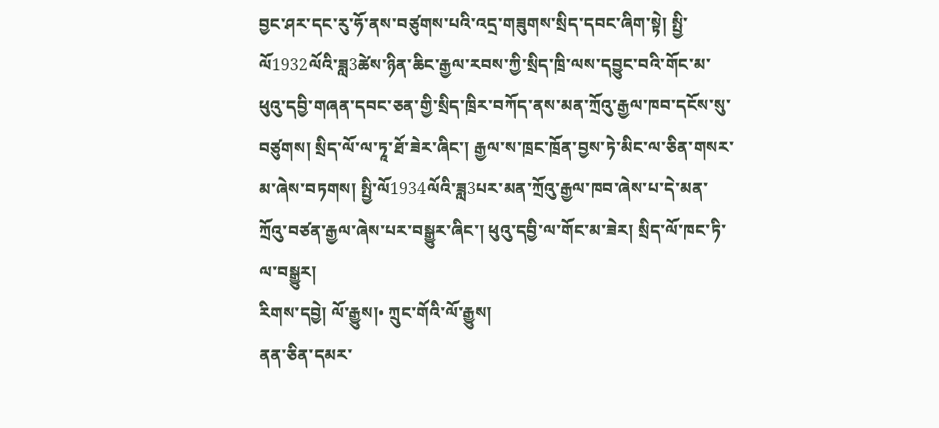བྱང་ཤར་དང་རུ་ཧོ་ནས་བཙུགས་པའི་འདྲ་གཟུགས་སྲིད་དབང་ཞིག་སྟེ། སྤྱི་ལོ1932ལོའི་ཟླ3ཚེས་ཉིན་ཆིང་རྒྱལ་རབས་ཀྱི་སྲིད་ཁྲི་ལས་དབྱུང་བའི་གོང་མ་ཕུའུ་དབྱི་གཞན་དབང་ཅན་གྱི་སྲིད་ཁྲིར་བཀོད་ནས་མན་ཀྲོའུ་རྒྱལ་ཁབ་དངོས་སུ་བཙུགས། སྲིད་ལོ་ལ་ཏཱ་ཐོ་ཟེར་ཞིང་། རྒྱལ་ས་ཁྲང་ཁྲོན་བྱས་ཏེ་མིང་ལ་ཅིན་གསར་མ་ཞེས་བཏགས། སྤྱི་ལོ1934ལོའི་ཟླ3པར་མན་ཀྲོའུ་རྒྱལ་ཁབ་ཞེས་པ་དེ་མན་ཀྲོའུ་བཙན་རྒྱལ་ཞེས་པར་བསྒྱུར་ཞིང་། ཕུའུ་དབྱི་ལ་གོང་མ་ཟེར། སྲིད་ལོ་ཁང་ཏི་ལ་བསྒྱུར།
རིགས་དབྱེ། ལོ་རྒྱུས།• ཀྲུང་གོའི་ལོ་རྒྱུས།
ནན་ཅིན་དམར་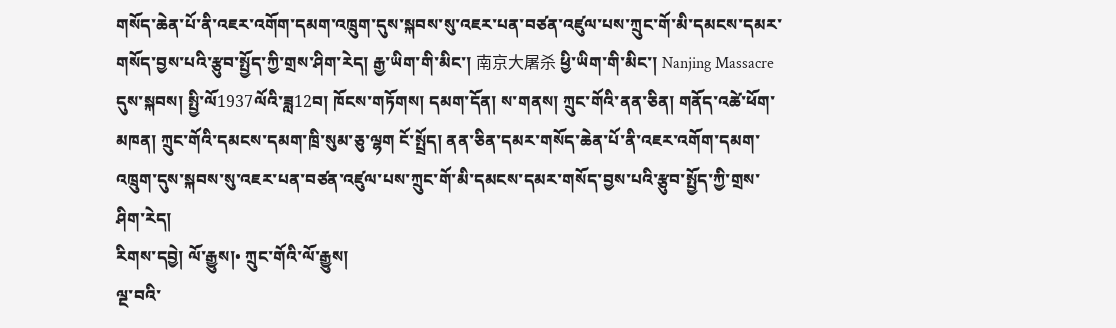གསོད་ཆེན་པོ་ནི་འཇར་འགོག་དམག་འཁྲུག་དུས་སྐབས་སུ་འཇར་པན་བཙན་འཛུལ་པས་ཀྲུང་གོ་མི་དམངས་དམར་གསོད་བྱས་པའི་རྩུབ་སྤྱོད་ཀྱི་གྲས་ཤིག་རེད། རྒྱ་ཡིག་གི་མིང་། 南京大屠杀 ཕྱི་ཡིག་གི་མིང་། Nanjing Massacre དུས་སྐབས། སྤྱི་ལོ1937ལོའི་ཟླ12བ། ཁོངས་གཏོགས། དམག་དོན། ས་གནས། ཀྲུང་གོའི་ནན་ཅིན། གནོད་འཚེ་ཕོག་མཁན། ཀྲུང་གོའི་དམངས་དམག་ཁྲི་སུམ་ཅུ་ལྷག ངོ་སྤྲོད། ནན་ཅིན་དམར་གསོད་ཆེན་པོ་ནི་འཇར་འགོག་དམག་འཁྲུག་དུས་སྐབས་སུ་འཇར་པན་བཙན་འཛུལ་པས་ཀྲུང་གོ་མི་དམངས་དམར་གསོད་བྱས་པའི་རྩུབ་སྤྱོད་ཀྱི་གྲས་ཤིག་རེད།
རིགས་དབྱེ། ལོ་རྒྱུས།• ཀྲུང་གོའི་ལོ་རྒྱུས།
ལྔ་བའི་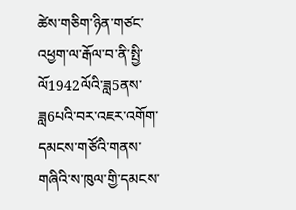ཚེས་གཅིག་ཉིན་གཙང་འཕྱག་ལ་རྒོལ་བ་ནི་སྤྱི་ལོ1942ལོའི་ཟླ5ནས་ཟླ6པའི་བར་འཇར་འགོག་དམངས་གཙོའི་གནས་གཞིའི་ས་ཁུལ་གྱི་དམངས་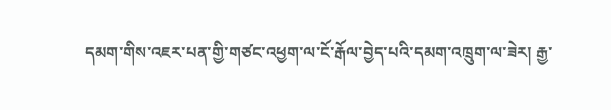དམག་གིས་འཇར་པན་གྱི་གཙང་འཕྱག་ལ་ངོ་རྒོལ་བྱེད་པའི་དམག་འཁྲུག་ལ་ཟེར། རྒྱ་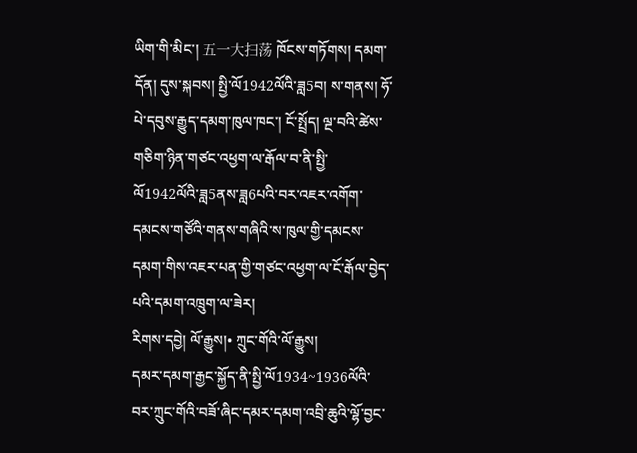ཡིག་གི་མིང་། 五一大扫荡 ཁོངས་གཏོགས། དམག་དོན། དུས་སྐབས། སྤྱི་ལོ1942ལོའི་ཟླ5བ། ས་གནས། ཧོ་པེ་དབུས་རྒྱུད་དམག་ཁུལ་ཁང་། ངོ་སྤྲོད། ལྔ་བའི་ཚེས་གཅིག་ཉིན་གཙང་འཕྱག་ལ་རྒོལ་བ་ནི་སྤྱི་ལོ1942ལོའི་ཟླ5ནས་ཟླ6པའི་བར་འཇར་འགོག་དམངས་གཙོའི་གནས་གཞིའི་ས་ཁུལ་གྱི་དམངས་དམག་གིས་འཇར་པན་གྱི་གཙང་འཕྱག་ལ་ངོ་རྒོལ་བྱེད་པའི་དམག་འཁྲུག་ལ་ཟེར།
རིགས་དབྱེ། ལོ་རྒྱུས།• ཀྲུང་གོའི་ལོ་རྒྱུས།
དམར་དམག་རྒྱང་སྐྱོད་ནི་སྤྱི་ལོ1934~1936ལོའི་བར་ཀྲུང་གོའི་བཟོ་ཞིང་དམར་དམག་འབྲི་ཆུའི་ལྷོ་བྱང་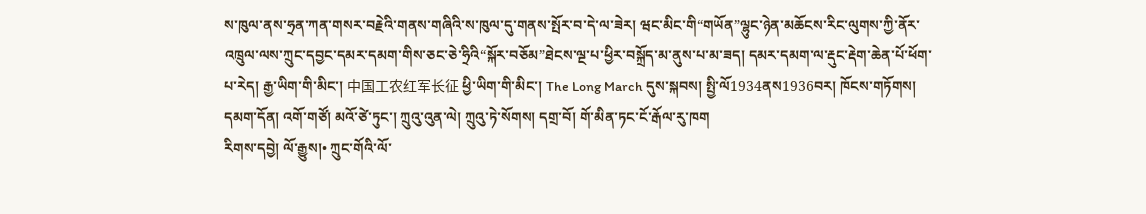ས་ཁུལ་ནས་ཧྲན་ཀན་གསར་བརྗེའི་གནས་གཞིའི་ས་ཁུལ་དུ་གནས་སྤོར་བ་དེ་ལ་ཟེར། ཝང་མིང་གི“གཡོན”ལྷུང་ཉེན་མཆོངས་རིང་ལུགས་ཀྱི་ནོར་འཁྲུལ་ལས་ཀྲུང་དབྱང་དམར་དམག་གིས་ཅང་ཅེ་ཧྲིའི“སྐོར་བཅོམ”ཐེངས་ལྔ་པ་ཕྱིར་བསྐྲོད་མ་ནུས་པ་མ་ཟད། དམར་དམག་ལ་རྡུང་རྡེག་ཆེན་པོ་ཕོག་པ་རེད། རྒྱ་ཡིག་གི་མིང་། 中国工农红军长征 ཕྱི་ཡིག་གི་མིང་། The Long March དུས་སྐབས། སྤྱི་ལོ1934ནས1936བར། ཁོངས་གཏོགས། དམག་དོན། འགོ་གཙོ། མའོ་ཙེ་ཏུང་། ཀྲུའུ་འུན་ལེ། ཀྲུའུ་ཏེ་སོགས། དགྲ་བོ། གོ་མིན་ཏང་ངོ་རྒོལ་རུ་ཁག
རིགས་དབྱེ། ལོ་རྒྱུས།• ཀྲུང་གོའི་ལོ་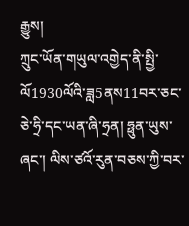རྒྱུས།
ཀྲུང་ཡོན་གཡུལ་འགྱེད་ནི་སྤྱི་ལོ1930ལོའི་ཟླ5ནས11བར་ཅང་ཅེ་ཧྲི་དང་ཡན་ཞི་ཧྲན། ཧྥུན་ཡུས་ཞང་། ལིས་ཙའོ་རུན་བཅས་ཀྱི་བར་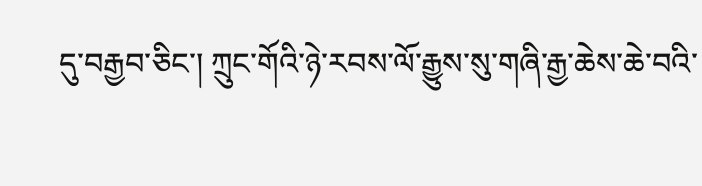དུ་བརྒྱབ་ཅིང་། ཀྲུང་གོའི་ཉེ་རབས་ལོ་རྒྱུས་སུ་གཞི་རྒྱ་ཆེས་ཆེ་བའི་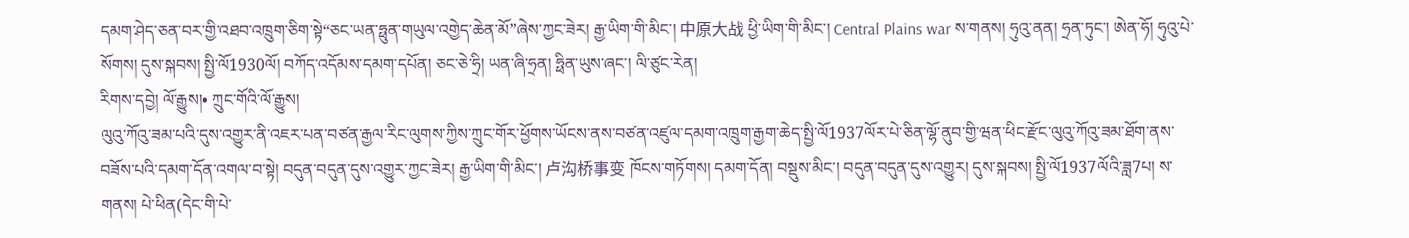དམག་ཤེད་ཅན་བར་གྱི་འཐབ་འཁྲུག་ཅིག་སྟེ“ཅང་ཡན་ཧྥུན་གཡུལ་འགྱེད་ཆེན་མོ”ཞེས་ཀྱང་ཟེར། རྒྱ་ཡིག་གི་མིང་། 中原大战 ཕྱི་ཡིག་གི་མིང་། Central Plains war ས་གནས། ཧུའུ་ནན། ཧྲན་ཏུང་། ཨེན་ཧོ། ཧུའུ་པེ་སོགས། དུས་སྐབས། སྤྱི་ལོ1930ལོ། བཀོད་འདོམས་དམག་དཔོན། ཅང་ཅེ་ཧྲི། ཡན་ཞི་ཧྲན། ཧྥིན་ཡུས་ཞང་། ལི་ཙུང་རེན།
རིགས་དབྱེ། ལོ་རྒྱུས།• ཀྲུང་གོའི་ལོ་རྒྱུས།
ལུའུ་ཀོའུ་ཟམ་པའི་དུས་འགྱུར་ནི་འཇར་པན་བཙན་རྒྱལ་རིང་ལུགས་ཀྱིས་ཀྲུང་གོར་ཕྱོགས་ཡོངས་ནས་བཙན་འཛུལ་དམག་འཁྲུག་རྒྱག་ཆེད་སྤྱི་ལོ1937ལོར་པེ་ཅིན་ལྷོ་ནུབ་གྱི་ཝན་ཕིང་རྫོང་ལུའུ་ཀོའུ་ཟམ་ཐོག་ནས་བཟོས་པའི་དམག་དོན་འགལ་བ་སྟེ། བདུན་བདུན་དུས་འགྱུར་ཀྱང་ཟེར། རྒྱ་ཡིག་གི་མིང་། 卢沟桥事变 ཁོངས་གཏོགས། དམག་དོན། བསྡུས་མིང་། བདུན་བདུན་དུས་འགྱུར། དུས་སྐབས། སྤྱི་ལོ1937ལོའི་ཟླ7པ། ས་གནས། པེ་ཕིན(དེང་གི་པེ་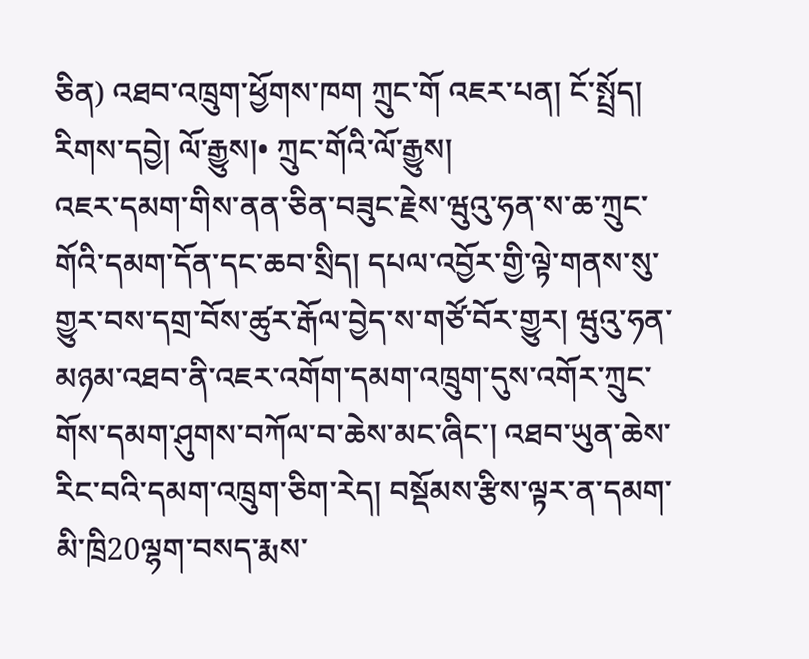ཅིན) འཐབ་འཁྲུག་ཕྱོགས་ཁག ཀྲུང་གོ འཇར་པན། ངོ་སྤྲོད།
རིགས་དབྱེ། ལོ་རྒྱུས།• ཀྲུང་གོའི་ལོ་རྒྱུས།
འཇར་དམག་གིས་ནན་ཅིན་བཟུང་རྗེས་ཝུའུ་ཧན་ས་ཆ་ཀྲུང་གོའི་དམག་དོན་དང་ཆབ་སྲིད། དཔལ་འབྱོར་གྱི་ལྟེ་གནས་སུ་གྱུར་བས་དགྲ་བོས་ཚུར་རྒོལ་བྱེད་ས་གཙོ་བོར་གྱུར། ཝུའུ་ཧན་མཉམ་འཐབ་ནི་འཇར་འགོག་དམག་འཁྲུག་དུས་འགོར་ཀྲུང་གོས་དམག་ཤུགས་བཀོལ་བ་ཆེས་མང་ཞིང་། འཐབ་ཡུན་ཆེས་རིང་བའི་དམག་འཁྲུག་ཅིག་རེད། བསྡོམས་རྩིས་ལྟར་ན་དམག་མི་ཁྲི20ལྷག་བསད་རྨས་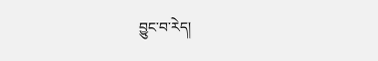བྱུང་བ་རེད།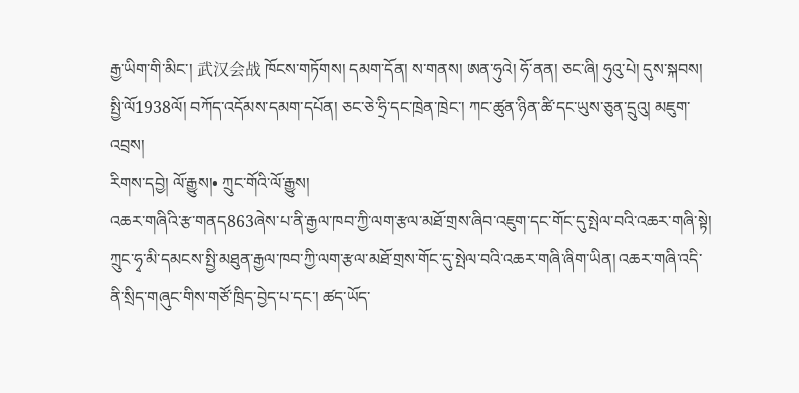རྒྱ་ཡིག་གི་མིང་། 武汉会战 ཁོངས་གཏོགས། དམག་དོན། ས་གནས། ཨན་ཧུའེ། ཧོ་ནན། ཅང་ཞི། ཧུའུ་པེ། དུས་སྐབས། སྤྱི་ལོ1938ལོ། བཀོད་འདོམས་དམག་དཔོན། ཅང་ཅེ་ཧྲི་དང་ཁྲེན་ཁྲེང་། ཀང་ཚུན་ཉིན་ཚི་དང་ཡུས་ཅུན་དྲུའུ། མཇུག་འབྲས།
རིགས་དབྱེ། ལོ་རྒྱུས།• ཀྲུང་གོའི་ལོ་རྒྱུས།
འཆར་གཞིའི་རྩ་གནད863ཞེས་པ་ནི་རྒྱལ་ཁབ་ཀྱི་ལག་རྩལ་མཐོ་གྲས་ཞིབ་འཇུག་དང་གོང་དུ་སྤེལ་བའི་འཆར་གཞི་སྟེ། ཀྲུང་ཧྭ་མི་དམངས་སྤྱི་མཐུན་རྒྱལ་ཁབ་ཀྱི་ལག་རྩལ་མཐོ་གྲས་གོང་དུ་སྤེལ་བའི་འཆར་གཞི་ཞིག་ཡིན། འཆར་གཞི་འདི་ནི་སྲིད་གཞུང་གིས་གཙོ་ཁྲིད་བྱེད་པ་དང་། ཚད་ཡོད་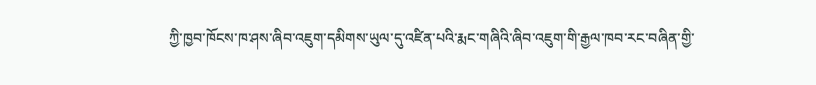ཀྱི་ཁྱབ་ཁོངས་ཁ་ཤས་ཞིབ་འཇུག་དམིགས་ཡུལ་དུ་འཛིན་པའི་རྨང་གཞིའི་ཞིབ་འཇུག་གི་རྒྱལ་ཁབ་རང་བཞིན་གྱི་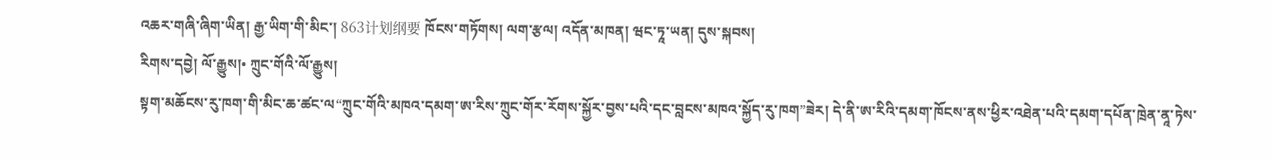འཆར་གཞི་ཞིག་ཡིན། རྒྱ་ཡིག་གི་མིང་། 863计划纲要 ཁོངས་གཏོགས། ལག་རྩལ། འདོན་མཁན། ཝང་ཏཱ་ཡན། དུས་སྐབས།
རིགས་དབྱེ། ལོ་རྒྱུས།• ཀྲུང་གོའི་ལོ་རྒྱུས།
སྟག་མཆོངས་རུ་ཁག་གི་མིང་ཆ་ཚང་ལ“ཀྲུང་གོའི་མཁའ་དམག་ཨ་རིས་ཀྲུང་གོར་རོགས་སྐྱོར་བྱས་པའི་དང་བླངས་མཁའ་སྐྱོད་རུ་ཁག”ཟེར། དེ་ནི་ཨ་རིའི་དམག་ཁོངས་ནས་ཕྱིར་འཐེན་པའི་དམག་དཔོན་ཁྲེན་ནཱ་ཏེས་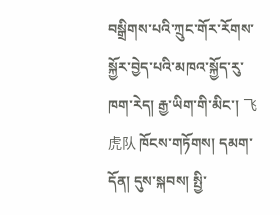བསྒྲིགས་པའི་ཀྲུང་གོར་རོགས་སྐྱོར་བྱེད་པའི་མཁའ་སྐྱོད་རུ་ཁག་རེད། རྒྱ་ཡིག་གི་མིང་། 飞虎队 ཁོངས་གཏོགས། དམག་དོན། དུས་སྐབས། སྤྱི་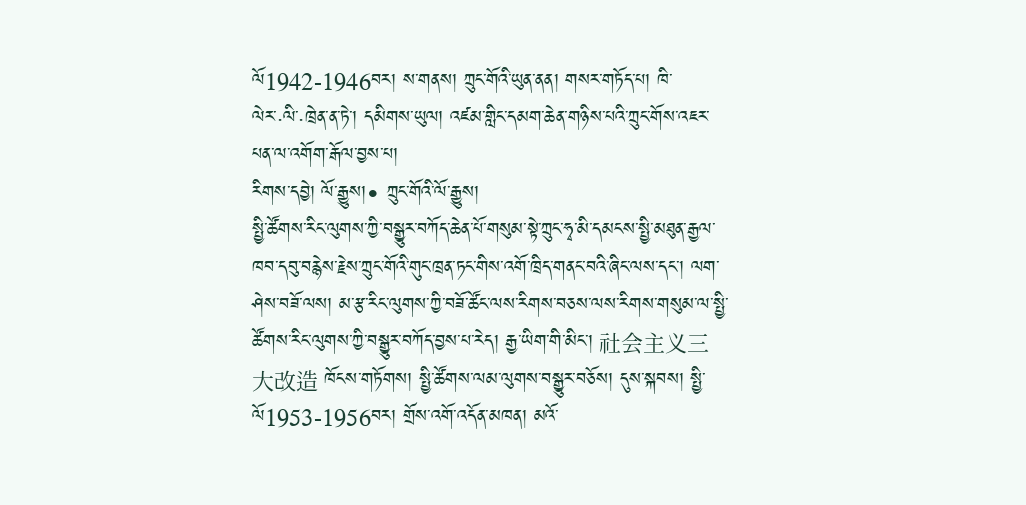ལོ1942-1946བར། ས་གནས། ཀྲུང་གོའི་ཡུན་ནན། གསར་གཏོད་པ། ཁི་ལེར་·ལི་·ཁྲེན་ན་ཏེ་། དམིགས་ཡུལ། འཛམ་གླིང་དམག་ཆེན་གཉིས་པའི་ཀྲུང་གོས་འཇར་པན་ལ་འགོག་རྒོལ་བྱས་པ།
རིགས་དབྱེ། ལོ་རྒྱུས།• ཀྲུང་གོའི་ལོ་རྒྱུས།
སྤྱི་ཚོགས་རིང་ལུགས་ཀྱི་བསྒྱུར་བཀོད་ཆེན་པོ་གསུམ་སྟེ་ཀྲུང་ཧྭ་མི་དམངས་སྤྱི་མཐུན་རྒྱལ་ཁབ་དབུ་བརྙེས་རྗེས་ཀྲུང་གོའི་གུང་ཁྲན་ཏང་གིས་འགོ་ཁྲིད་གནང་བའི་ཞིང་ལས་དང་། ལག་ཤེས་བཟོ་ལས། མ་རྩ་རིང་ལུགས་ཀྱི་བཟོ་ཚོང་ལས་རིགས་བཅས་ལས་རིགས་གསུམ་ལ་སྤྱི་ཚོགས་རིང་ལུགས་ཀྱི་བསྒྱུར་བཀོད་བྱས་པ་རེད། རྒྱ་ཡིག་གི་མིང་། 社会主义三大改造 ཁོངས་གཏོགས། སྤྱི་ཚོགས་ལམ་ལུགས་བསྒྱུར་བཅོས། དུས་སྐབས། སྤྱི་ལོ1953-1956བར། གྲོས་འགོ་འདོན་མཁན། མའོ་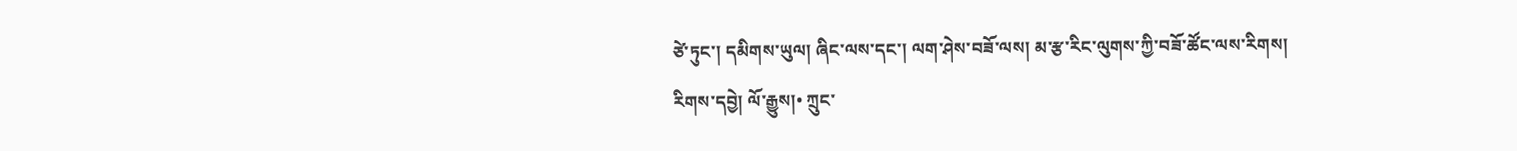ཙེ་ཏུང་། དམིགས་ཡུལ། ཞིང་ལས་དང་། ལག་ཤེས་བཟོ་ལས། མ་རྩ་རིང་ལུགས་ཀྱི་བཟོ་ཚོང་ལས་རིགས།
རིགས་དབྱེ། ལོ་རྒྱུས།• ཀྲུང་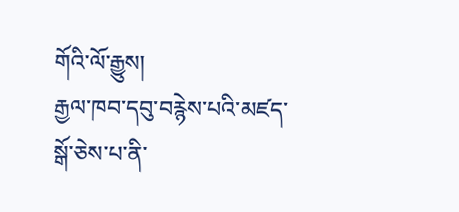གོའི་ལོ་རྒྱུས།
རྒྱལ་ཁབ་དབུ་བརྙེས་པའི་མཛད་སྒོ་ཅེས་པ་ནི་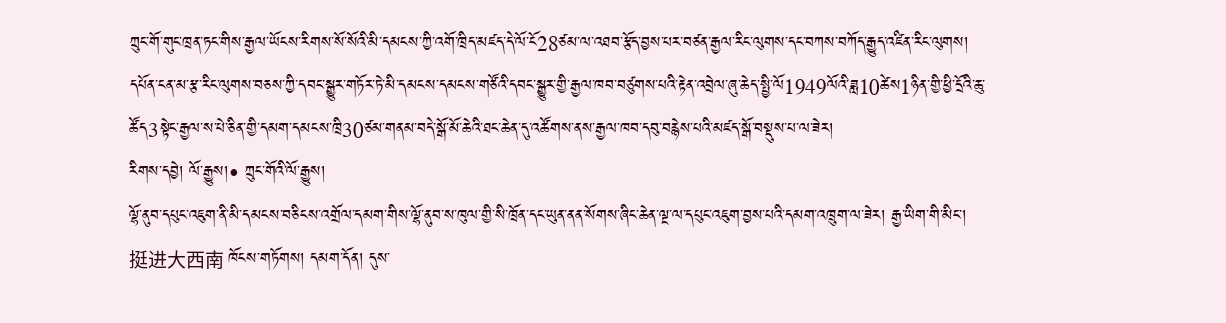ཀྲུང་གོ་གུང་ཁྲན་ཏང་གིས་རྒྱལ་ཡོངས་རིགས་སོ་སོའི་མི་དམངས་ཀྱི་འགོ་ཁྲིད་མཛད་དེ་ལོ་ངོ28ཙམ་ལ་འཐབ་རྩོད་བྱས་པར་བཙན་རྒྱལ་རིང་ལུགས་དང་བཀས་བཀོད་རྒྱུད་འཛིན་རིང་ལུགས། དཔོན་ངན་མ་རྩ་རིང་ལུགས་བཅས་ཀྱི་དབང་སྒྱུར་གཏོར་ཏེ་མི་དམངས་དམངས་གཙོའི་དབང་སྒྱུར་གྱི་རྒྱལ་ཁབ་བཙུགས་པའི་རྟེན་འབྲེལ་ཞུ་ཆེད་སྤྱི་ལོ1949ལོའི་ཟླ10ཚེས1ཉིན་གྱི་ཕྱི་དྲོའི་ཆུ་ཚོད3སྟེང་རྒྱལ་ས་པེ་ཅིན་གྱི་དམག་དམངས་ཁྲི30ཙམ་གནམ་བདེ་སྒོ་མོ་ཆེའི་ཐང་ཆེན་དུ་འཚོགས་ནས་རྒྱལ་ཁབ་དབུ་བརྙེས་པའི་མཛད་སྒོ་བསྡུས་པ་ལ་ཟེར།
རིགས་དབྱེ། ལོ་རྒྱུས།• ཀྲུང་གོའི་ལོ་རྒྱུས།
ལྷོ་ནུབ་དཔུང་འཇུག་ནི་མི་དམངས་བཅིངས་འགྲོལ་དམག་གིས་ལྷོ་ནུབ་ས་ཁུལ་གྱི་སི་ཁྲོན་དང་ཡུན་ནན་སོགས་ཞིང་ཆེན་ལྔ་ལ་དཔུང་འཇུག་བྱས་པའི་དམག་འཁྲུག་ལ་ཟེར། རྒྱ་ཡིག་གི་མིང་། 挺进大西南 ཁོངས་གཏོགས། དམག་དོན། དུས་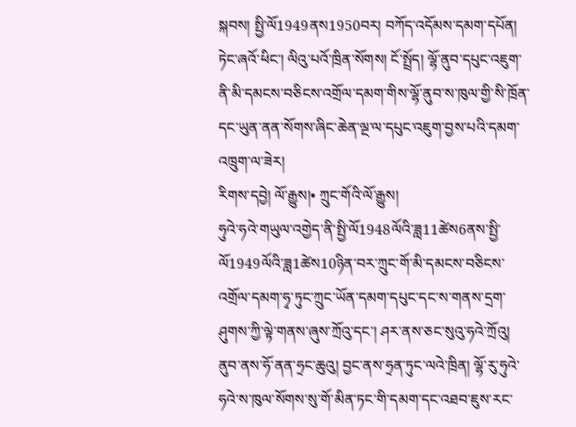སྐབས། སྤྱི་ལོ1949ནས1950བར། བཀོད་འདོམས་དམག་དཔོན། ཏེང་ཞའོ་ཕིང་། ལིའུ་པའོ་ཁྲིན་སོགས། ངོ་སྤྲོད། ལྷོ་ནུབ་དཔུང་འཇུག་ནི་མི་དམངས་བཅིངས་འགྲོལ་དམག་གིས་ལྷོ་ནུབ་ས་ཁུལ་གྱི་སི་ཁྲོན་དང་ཡུན་ནན་སོགས་ཞིང་ཆེན་ལྔ་ལ་དཔུང་འཇུག་བྱས་པའི་དམག་འཁྲུག་ལ་ཟེར།
རིགས་དབྱེ། ལོ་རྒྱུས།• ཀྲུང་གོའི་ལོ་རྒྱུས།
ཧུའེ་ཧའེ་གཡུལ་འགྱེད་ནི་སྤྱི་ལོ1948ལོའི་ཟླ11ཚེས6ནས་སྤྱི་ལོ1949ལོའི་ཟླ1ཚེས10ཉིན་བར་ཀྲུང་གོ་མི་དམངས་བཅིངས་འགྲོལ་དམག་ཧྭ་ཏུང་ཀྲུང་ཡོན་དམག་དཔུང་དང་ས་གནས་དྲག་ཤུགས་ཀྱི་ལྟེ་གནས་ཞུས་ཀྲོའུ་དང་། ཤར་ནས་ཅང་སུའུ་ཧའེ་ཀྲོའུ། ནུབ་ནས་ཧོ་ནན་ཧྲང་ཆུའུ། བྱང་ནས་ཧྲན་ཏུང་ལའེ་ཁྲིན། ལྷོ་རུ་ཧུའེ་ཧའེ་ས་ཁུལ་སོགས་སུ་གོ་མིན་ཏང་གི་དམག་དང་འཐབ་ཇུས་རང་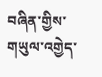བཞིན་གྱིས་གཡུལ་འགྱེད་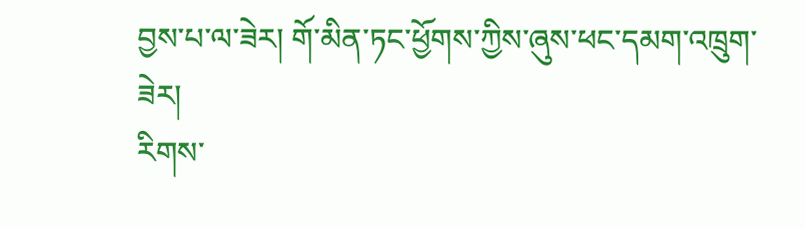བྱས་པ་ལ་ཟེར། གོ་མིན་ཏང་ཕྱོགས་ཀྱིས་ཞུས་ཕང་དམག་འཁྲུག་ཟེར།
རིགས་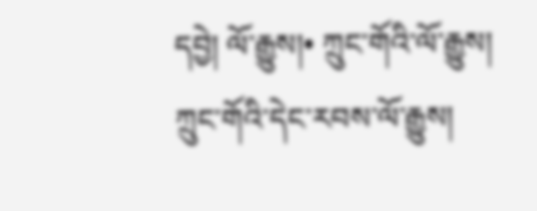དབྱེ། ལོ་རྒྱུས།• ཀྲུང་གོའི་ལོ་རྒྱུས།
ཀྲུང་གོའི་དེང་རབས་ལོ་རྒྱུས།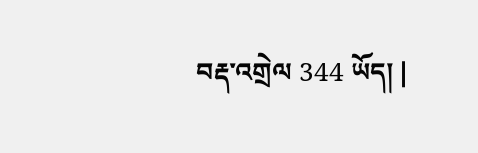བརྡ་འགྲེལ 344 ཡོད། |